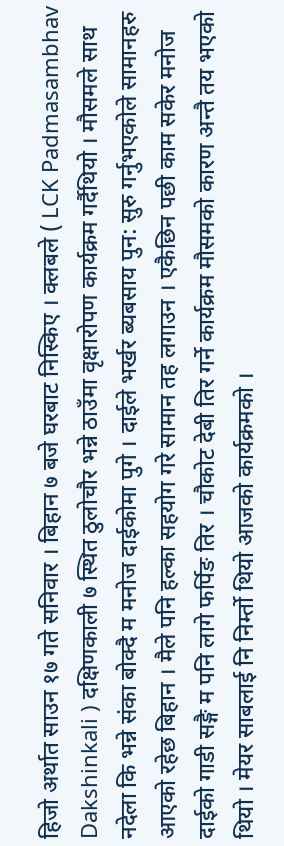हिजो अर्थात साउन १७ गते सनिवार । बिहान ७ बजे घरबाट निस्किए । क्लबले ( LCK Padmasambhav Dakshinkali ) दक्षिणकाली ७ स्थित ठुलोचौर भन्ने ठाउँमा वृक्षारोपण कार्यक्रम गर्दैथियो । मौसमले साथ नदेला कि भन्ने संका बोक्दै म मनोज दाईकोमा पुगे । दाईले भर्खर ब्यबसाय पुन: सुरु गर्नुभएकोले सामानहरु आएको रहेछ बिहान । मैले पनि हल्का सहयोग गरे सामान तह लगाउन । एकैछिन पछी काम सकेर मनोज दाईको गाडी सङ्गै म पनि लागे फर्पिङ तिर । चौकोट देबी तिर गर्ने कार्यक्रम मौसमको कारण अन्तै तय भएको थियो । मेयर साबलाई नि निर्म्तो थियो आजको कार्यक्रमको ।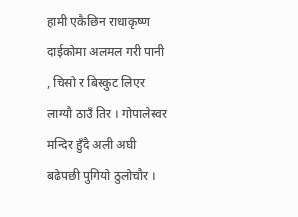हामी एकैछिन राधाकृष्ण दाईकोमा अलमल गरी पानी , चिसो र बिस्कुट लिएर लाग्यौ ठाउँ तिर । गोपालेस्वर मन्दिर हुँदै अली अघी बढेपछी पुगियो ठुलोचौर ।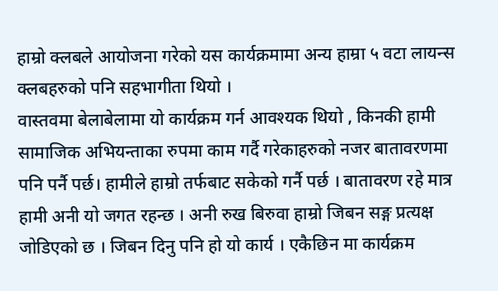हाम्रो क्लबले आयोजना गरेको यस कार्यक्रमामा अन्य हाम्रा ५ वटा लायन्स क्लबहरुको पनि सहभागीता थियो ।
वास्तवमा बेलाबेलामा यो कार्यक्रम गर्न आवश्यक थियो , किनकी हामी सामाजिक अभियन्ताका रुपमा काम गर्दै गरेकाहरुको नजर बातावरणमा पनि पर्नै पर्छ। हामीले हाम्रो तर्फबाट सकेको गर्नै पर्छ । बातावरण रहे मात्र हामी अनी यो जगत रहन्छ । अनी रुख बिरुवा हाम्रो जिबन सङ्ग प्रत्यक्ष जोडिएको छ । जिबन दिनु पनि हो यो कार्य । एकैछिन मा कार्यक्रम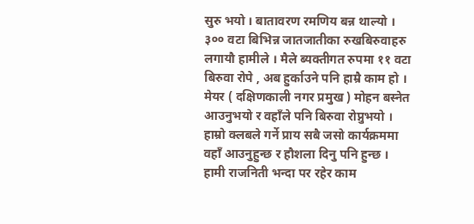सुरु भयो । बातावरण रमणिय बन्न थाल्यो । ३०० वटा बिभिन्न जातजातीका रुखबिरुवाहरु लगायौ हामीले । मैले ब्यक्तीगत रुपमा ११ वटा बिरुवा रोपे , अब हुर्काउने पनि हाम्रै काम हो । मेयर ( दक्षिणकाली नगर प्रमुख ) मोहन बस्नेत आउनुभयो र वहाँले पनि बिरुवा रोप्नुभयो । हाम्रो क्लबले गर्ने प्राय सबै जसो कार्यक्रममा वहाँ आउनुहुन्छ र हौशला दिनु पनि हुन्छ । हामी राजनिती भन्दा पर रहेर काम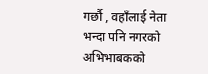गर्छौ , वहाँलाई नेता भन्दा पनि नगरको अभिभाबकको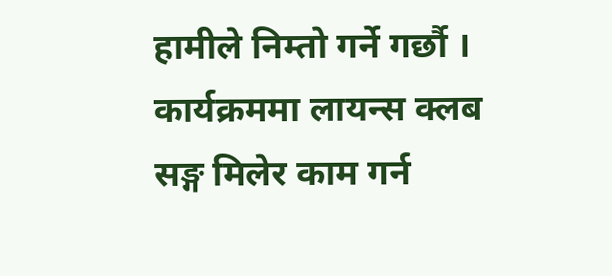हामीले निम्तो गर्ने गर्छौ । कार्यक्रममा लायन्स क्लब सङ्ग मिलेर काम गर्न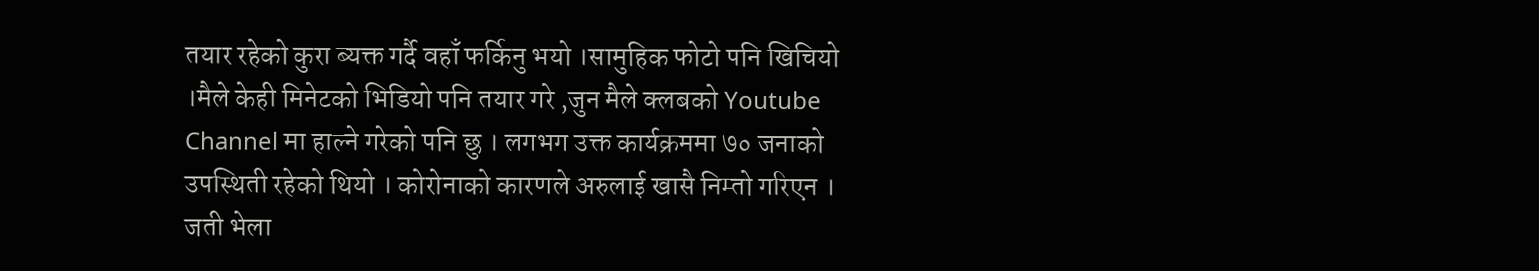तयार रहेको कुरा ब्यक्त गर्दै वहाँ फर्किनु भयो ।सामुहिक फोटो पनि खिचियो ।मैले केही मिनेटको भिडियो पनि तयार गरे ,जुन मैले क्लबको Youtube Channel मा हाल्ने गरेको पनि छु । लगभग उक्त कार्यक्रममा ७० जनाको उपस्थिती रहेको थियो । कोरोनाको कारणले अरुलाई खासै निम्तो गरिएन । जती भेला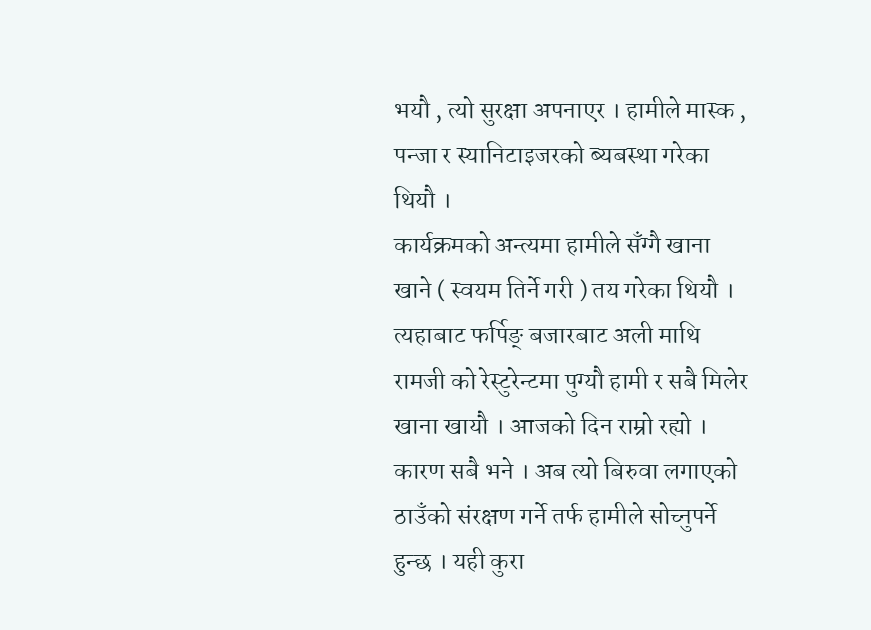भयौ , त्यो सुरक्षा अपनाएर । हामीले मास्क , पन्जा र स्यानिटाइजरको ब्यबस्था गरेका थियौ ।
कार्यक्रमको अन्त्यमा हामीले सँग्गै खाना खाने ( स्वयम तिर्ने गरी ) तय गरेका थियौ । त्यहाबाट फर्पिङ् बजारबाट अली माथि रामजी को रेस्टुरेन्टमा पुग्यौ हामी र सबै मिलेर खाना खायौ । आजको दिन राम्रो रह्यो । कारण सबै भने । अब त्यो बिरुवा लगाएको ठाउँको संरक्षण गर्ने तर्फ हामीले सोच्नुपर्ने हुन्छ । यही कुरा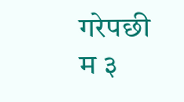गरेपछी म ३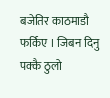बजेतिर काठमाडौ फर्किए । जिबन दिनु पक्कै ठुलो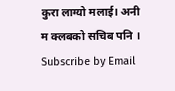कुरा लाग्यो मलाई। अनी म क्लबको सचिब पनि ।
Subscribe by Email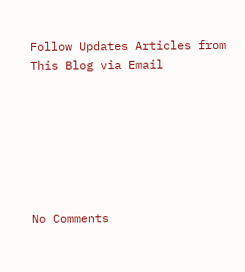Follow Updates Articles from This Blog via Email







No Comments